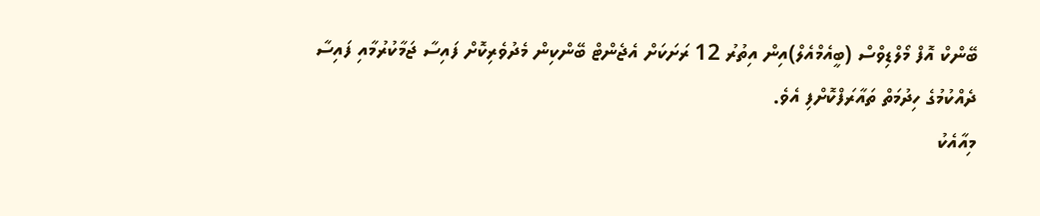ބޭންކް އޮފް މޯލްޑިވްސް (ބީއެމްއެލް)އިން އިތުރު 12 ރަށަކަށް އެޖެންޓް ބޭންކިން މެދުވެރިކޮށް ފައިސާ ޖަމާކުރުމާއި ފައިސާ ދެއްކުމުގެ ހިދުމަތް ތައާރަފްކޮށްފި އެވެ.
މިއާއެކު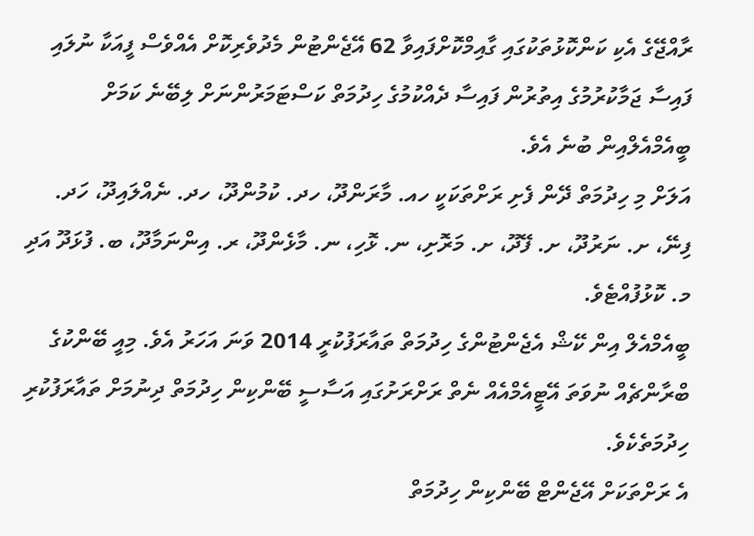ރާއްޖޭގެ އެކި ކަންކޮޅުތަކުގައި ގާއިމްކޮށްފައިވާ 62 އޭޖެންޓުން މެދުވެރިކޮށް އެއްވެސް ފީއަކާ ނުލައި ފައިސާ ޖަމާކުރުމުގެ އިތުރުން ފައިސާ ދެއްކުމުގެ ހިދުމަތް ކަސްޓަމަރުންނަށް ލިބޭނެ ކަމަށް ބީއެމްއެލްއިން ބުނެ އެވެ.
އަލަށް މި ހިދުމަތް ދޭން ފެށި ރަށްތަކަކީ ހއ. މާރަންދޫ، ހދ. ކުމުންދޫ، ހދ. ނެއްލައިދޫ، ހަދ. ފިނޭ، ށ. ނަރުދޫ، ށ. ފޭދޫ، ށ. މަރޮށި، ނ. ޅޮހި، ނ. މާޅެންދޫ، ރ. އިންނަމާދޫ، ބ. ފުޅަދޫ އަދި މ. ކޮޅުފުއްޓެވެ.
ބީއެމްއެލް އިން ކޭޝް އެޖެންޓުންގެ ހިދުމަތް ތައާރަފުކުރީ 2014 ވަނަ އަހަރު އެވެ. މިއީ ބޭންކުގެ ބްރާންޗެއް ނުވަތަ އޭޓީއެމްއެއް ނެތް ރަށްރަށުގައި އަސާސީ ބޭންކިން ހިދުމަތް ދިނުމަށް ތައާރަފުކުރި ހިދުމަތެކެވެ.
އެ ރަށްތަކަށް އޭޖެންޓް ބޭންކިން ހިދުމަތް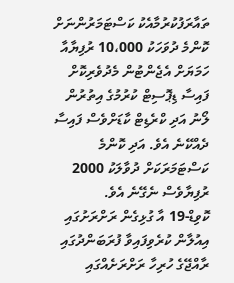ތައާރަފުކުރުމާއެކު ކަސްޓަމަރުންނަށް ކޮންމެ ދުވަހަކު 10،000 ރުފިޔާއާ ހަމަޔަށް އެޖެންޓުން މެދުވެރިކޮށް ފައިސާ ޑިޕޮސިޓް ކުރުމުގެ އިތުރުން ލޯނު އަދި ކްރެޑިޓް ކާޑަށްވެސް ފައިސާ ދެއްކޭނެ އެވެ. އަދި ކޮންމެ ކަސްޓަމަރަކަށް ދުވާލަކު 2000 ރުފިޔާވެސް ނެގޭނެ އެވެ.
ކޮވިޑް-19 އާ ގުޅިގެން ރަށްރަށުގައި އިއުލާން ކުރެވިފައިވާ ފުރަބަންދުގައި ރާއްޖޭގެ ހުރިހާ ރަށްރަށެއްގައި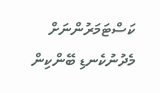ކަސްޓަމަރުންނަށް މެދުނުކެނޑި ބޭންކިން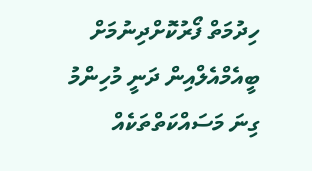ހިދުމަތް ފޯރުކޮށްދިނުމަށް ބީއެމްއެލްއިން ދަނީ މުހިންމު ގިނަ މަސައްކަތްތަކެއް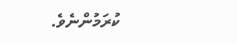ކުރަމުންނެވެ.